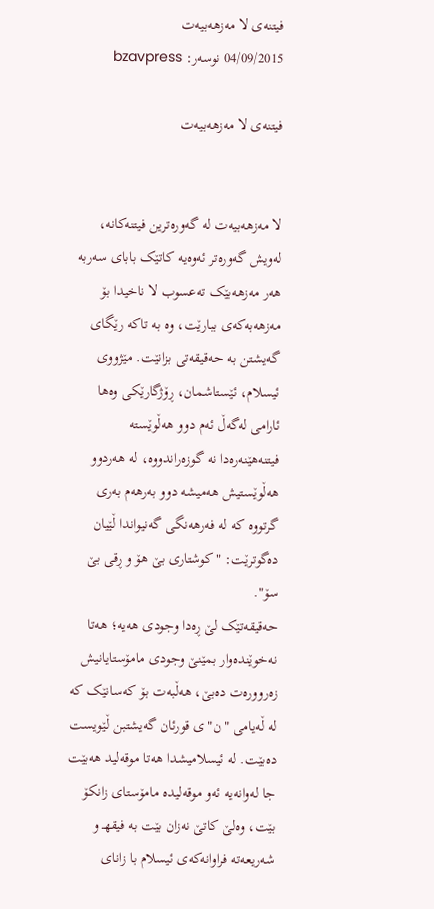فیتنەی لا مەزهەبیەت
04/09/2015 نوسەر: bzavpress

فیتنەی لا مەزهەبیەت


لا مەزهەبیەت لە گەورەترین فیتنەکانە، لەویش گەورەتر ئەوەیە کاتێک بابای سەربە هەر مەزهەبێک تەعسوب لا ناخیدا بۆ مەزهەبەکەی ببارێت، وە بە تاکە رێگای گەیشتن بە حەقیقەتی بزانێت. مێژووی ئیسلام، ئێستاشمان، ڕۆژگارێکی وەها ئارامی لەگەڵ ئەم دوو هەڵوێستە فیتنەهێنەرەدا نە گوزەراندووە، لە هەردوو هەڵوێستیش هەمیشە دوو بەرهەم بەری گرتووە کە لە فەرهەنگی گەنیواندا ڵێیان دەگوترێت: "کوشتاری بێ هۆ و ڕقی بێ سۆ".
حەقیقەتێک لێ ڕەدا وجودی هەیە؛ هەتا نەخوێندەوار بمێنێ وجودی مامۆستایانیش زەروورەت دەبێ، هەڵبەت بۆ کەسانێک کە لە ڵەیامی "ن"ی قورئان گەیشتبن ڵێویست دەبێت. لە ئیسلامیشدا هەتا موقەلید هەبێت جا لەوانەیە ئەو موقەلیدە مامۆستای زانکۆ بێت، وەلێ کاتێ نەزان بێت بە فیقهـ و شەریعەتە فراوانەکەی ئیسلام با زانای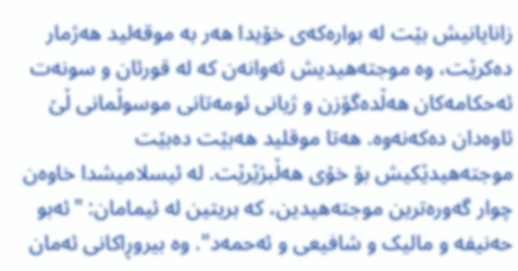زانایانیش بێت لە بوارەکەی خۆیدا هەر بە موقەلید هەژمار دەکرێت، وە موجتەهیدیش ئەوانەن کە لە قورئان و سونەت ئەحکامەکان هەڵدەگۆزن و ژیانی ئومەتانی موسوڵمانی ڵێ ئاوەدان دەکەنەوە. هەتا موقلید هەبێت دەبێت موجتەهیدێکیش بۆ خۆی هەڵبژێرێت. لە ئیسلامیشدا خاوەن چوار گەورەترین موجتەهیدین، کە بریتین لە ئیمامان: "ئەبو حەنیفە و مالیک و شافیعی و ئەحمەد". وە بیروڕاکانی ئەمان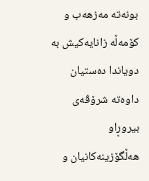بونەتە مەزهەب و کۆمەڵە زانایەکیش بە دویاندا دەستیان داوەتە شرۆڤەی بیروڕاو هەڵگۆزینەکانیان و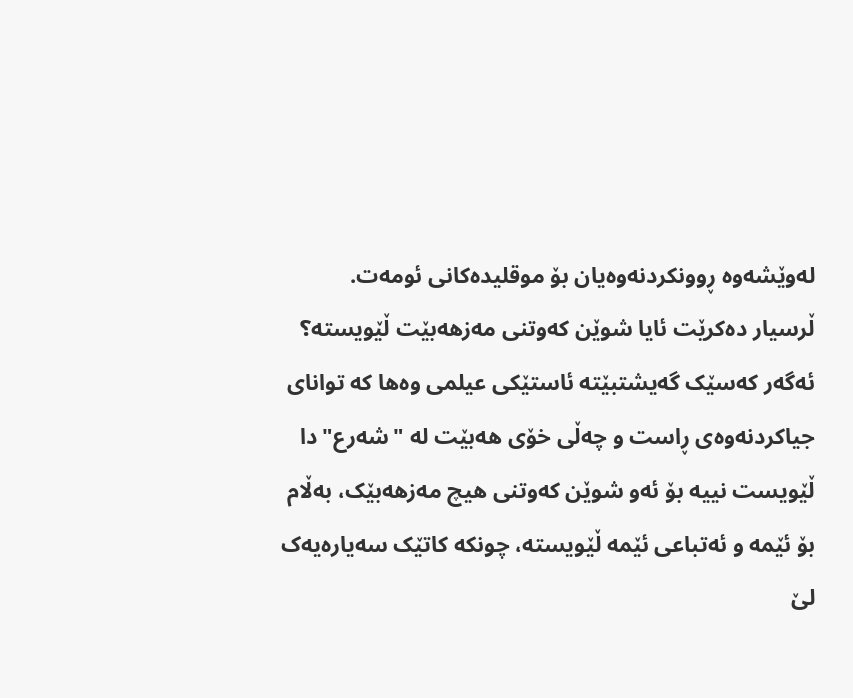لەوێشەوە ڕوونکردنەوەیان بۆ موقلیدەکانی ئومەت.
ڵرسیار دەکرێت ئایا شوێن کەوتنی مەزهەبێت ڵێویستە؟
ئەگەر کەسێک گەیشتبێتە ئاستێکی عیلمی وەها کە توانای جیاکردنەوەی ڕاست و چەڵی خۆی هەبێت لە "شەرع"دا ڵێویست نییە بۆ ئەو شوێن کەوتنی هیچ مەزهەبێک، بەڵام بۆ ئێمە و ئەتباعی ئێمە ڵێویستە، چونکە کاتێک سەیارەیەک لێ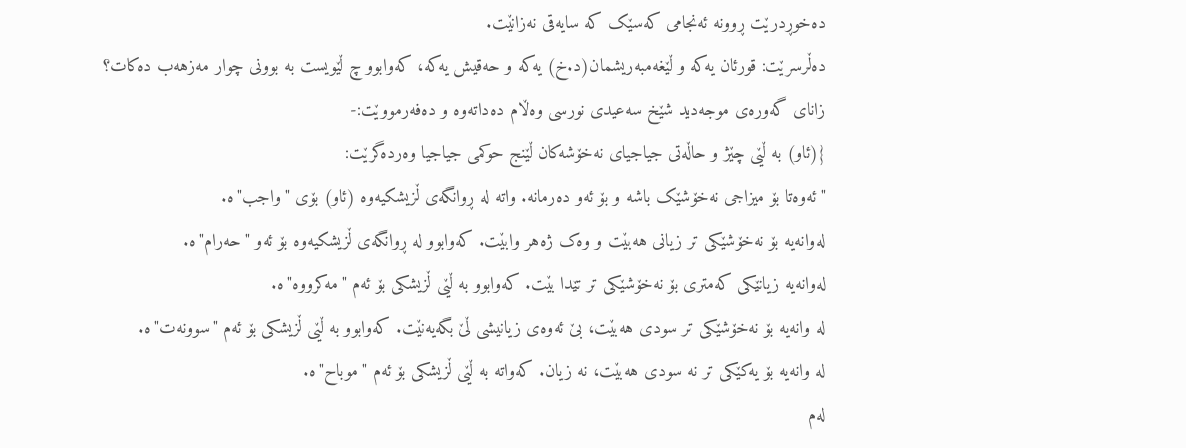دەخوڕدرێت ڕوونە ئەنجامی کەسێک کە سایەقی نەزانێت.
دەڵرسرێت: قورئان یەکە و ڵێغەمبەریشمان(د.خ) یەکە و حەقیش یەکە، کەوابوو چ ڵێویست بە بوونی چوار مەزهەب دەکات؟
زانای گەورەی موجەدید شێخ سەعیدی نورسی وەڵام دەداتەوە و دەفەرمووێت:-
{(ئاو) بە ڵێی چێژ و حاڵەتی جیاجیای نەخۆشەکان ڵێنج حوکمی جیاجیا وەردەگرێت:
"ئەوەتا بۆ میزاجی نەخۆشێک باشە و بۆ ئەو دەرمانە. واتە لە ڕوانگەی ڵزیشکیەوە (ئاو) بۆی "واجب"ە.
لەوانەیە بۆ نەخۆشێکی تر زیانی هەبێت و وەک ژەهر وابێت. کەوابوو لە ڕوانگەی ڵزیشکیەوە بۆ ئەو "حەرام"ە.
لەوانەیە زیانێکی کەمتری بۆ نەخۆشێکی تر تێدا بێت. کەوابوو بە ڵێی ڵزیشکی بۆ ئەم "مەکرووه"ە.
لە وانەیە بۆ نەخۆشێکی تر سودی هەبێت، بێ ئەوەی زیانیشی ڵێ بگەیەنێت. کەوابوو بە ڵێی ڵزیشکی بۆ ئەم "سوونەت"ە.
لە وانەیە بۆ یەکێکی تر نە سودی هەبێت، نە زیان. کەواتە بە ڵێی ڵزیشکی بۆ ئەم "موباح"ە.
لەم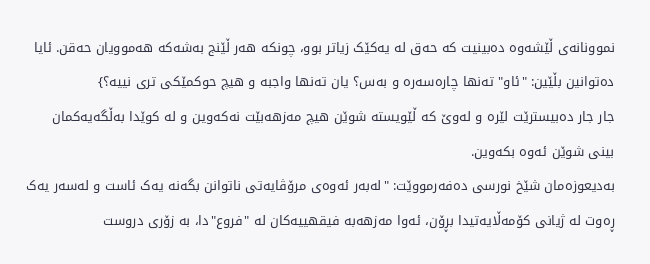نموونانەی ڵێشەوە دەبینیت کە حەق لە یەکێک زیاتر بوو، چونکە هەر ڵێنج بەشەکە هەموویان حەقن. ئایا دەتوانین بڵێین: "ئاو" تەنها چارەسەرە و بەس؟ یان تەنها واجبە و هیچ حوکمێكی تری نییە؟}
جار جار دەبیسترێت لێرە و لەوێ کە ڵێویستە شوێن هیچ مەزهەبێت نەکەوین و لە کوێدا بەڵگەیەکمان بینی شوێن ئەوە بکەوین.
بەدیعوزەمان شێخ نورسی دەفەرمووێت: "لەبەر ئەوەی مرۆڤایەتی ناتوانن بگەنە یەک ئاست و لەسەر یەک ڕەوت لە ژیانی کۆمەڵایەتیدا بڕۆن، ئەوا مەزهەبە فیقهییەکان لە "فروع"دا، بە زۆری دروست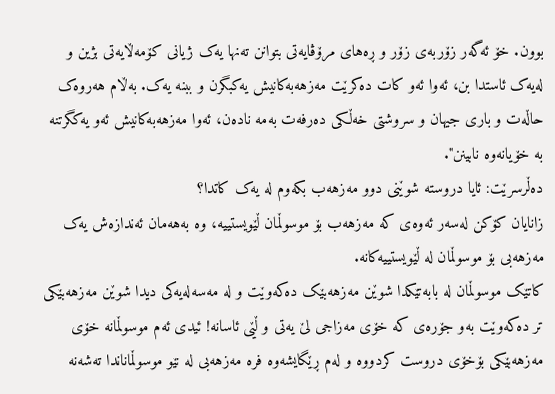بوون. خۆ ئەگەر زۆربەی زۆر و ڕەهای مرۆڤایەتی بتوانن تەنها یەک ژیانی کۆمەڵایەتی بژین و لەیەک ئاستدا بن، ئەوا ئەو کات دەکرێت مەزهەبەکانیش یەکبگرن و ببنە یەک. بەڵام هەروەک حاڵەت و باری جیهان و سروشتی خەڵکی دەرفەت بەمە نادەن، ئەوا مەزهەبەکانیش ئەو یەکگرتنە بە خۆیانەوە نابینن".
دەڵرسرێت: ئایا دروستە شوێنی دوو مەزهەب بکەوم لە یەک کاتدا؟
زانایان کۆکن لەسەر ئەوەی کە مەزهەب بۆ موسوڵمان ڵێویستییە، وە بەهەمان ئەندازەش یەک مەزهەبی بۆ موسوڵمان لە ڵێویستییەکانە.
کاتێک موسوڵمان لە بابەتێکدا شوێن مەزهەبێک دەکەوێت و لە مەسەلەیەکی دیدا شوێن مەزهەبێکی تر دەکەوێت بەو جۆرەی کە خۆی مەزاجی لێ یەتی و ڵێی ئاسانە! ئیدی ئەم موسوڵمانە خۆی مەزهەبێکی بۆخۆی دروست کردووە و لەم ڕێگایشەوە فرە مەزهەبی لە نێو موسوڵماناندا تەشەنە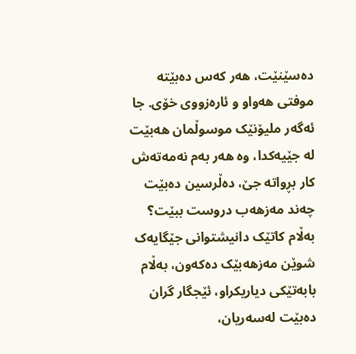دەسێنێت، هەر کەس دەبێتە موفتی هەواو و ئارەزووی خۆی. جا ئەگەر ملیۆنێک موسوڵمان هەبێت لە جێیەکدا، وە هەر بەم نەمەتەش کار بڕواتە جێ، دەڵرسین دەبێت چەند مەزهەب دروست ببێت؟ بەڵام کاتێک دانیشتوانی جێگایەک شوێن مەزهەبێک دەکەون، بەڵام بابەتێکی دیاریکراو، ئێجگار گران دەبێت لەسەریان،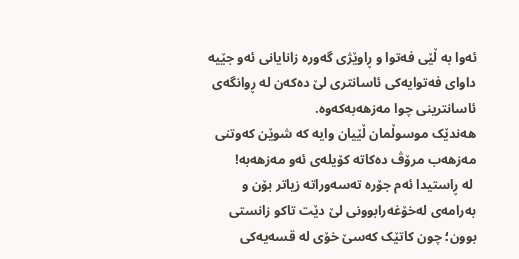ئەوا بە ڵێی فەتوا و ڕاوێژی گەورە زانایانی ئەو جێیە داوای فەتوایەکی ئاسانتری لێ دەکەن لە ڕوانگەی ئاسانترینی چوا مەزهەبەکەوە.
هەندێک موسوڵمان ڵێیان وایە کە شوێن کەوتنی مەزهەب مرۆڤ دەکاتە کۆیلەی ئەو مەزهەبە!
 لە ڕاستیدا ئەم جۆرە تەسەوراتە زیاتر بۆن و بەرامەی لەخۆغەرابوونی لێ دێت تاکو زانستی بوون؛ چون کاتێک کەسێ خۆی لە قسەیەکی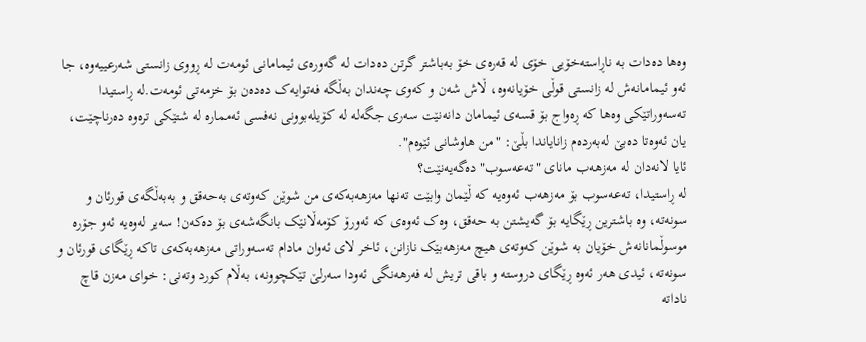وەها دەدات بە ناڕاستەخۆیی خۆی لە قەرەی خۆ بەباشتر گرتن دەدات لە گەورەی ئیمامانی ئومەت لە ڕووی زانستی شەرعییەوە، جا ئەو ئیمامانەش لە زانستی قوڵی خۆیانەوە، ڵاش شەن و کەوی چەندان بەڵگە فەتوایەک دەدەن بۆ خزمەتی ئومەت.لە ڕاستیدا تەسەوراتێکی وەها کە ڕەواج بۆ قسەی ئیمامان دانەنێت سەری جگەلە لە کۆیلەبوونی نەفسی ئەممارە لە شتێکی ترەوە دەرناچێت، یان ئەوەتا دەبێ لەبەردەم زانایاندا بڵێ: "من هاوشانی ئێوەم".
ئایا لانەدان لە مەزهەب مانای "تەعەسوب" دەگەیەنێت؟
لە ڕاستیدا، تەعەسوب بۆ مەزهەب ئەوەیە کە ڵێمان وابێت تەنها مەزهەبەکەی من شوێن کەوتەی بەحەقق و بەبەڵگەی قورئان و سونەتە، وە باشترین ڕێگایە بۆ گەیشتن بە حەقق، وەک ئەوەی کە ئەورۆ کۆمەڵانێک بانگەشەی بۆ دەکەن! سەیر لەوەیە ئەو جۆرە موسوڵمانانەش خۆیان بە شوێن کەوتەی هیچ مەزهەبێک نازانن، ئاخر لای ئەوان مادام تەسەوراتی مەزهەبەکەی تاکە ڕێگای قورئان و سونەتە، ئیدی هەر ئەوە ڕێگای دروستە و باقی تریش لە فەرهەنگی ئەودا سەرلێ تێکچوونە، بەڵام کورد وتەنی: خوای مەزن قاچ ناداتە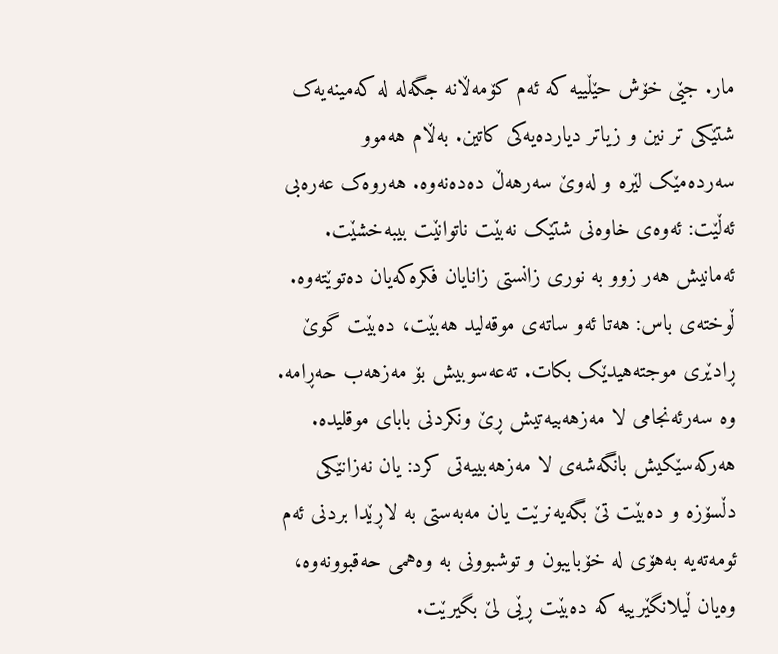مار. جێی خۆش حێڵییە کە ئەم کۆمەڵانە جگەلە لە کەمینەیەک شتێکی تر نین و زیاتر دیاردەیەکی کاتین. بەڵام هەموو سەردەمێک لێرە و لەوێ سەرهەڵ دەدەنەوە. هەروەک عەرەبی ئەڵێت: ئەوەی خاوەنی شتێک نەبێت ناتوانێت بیبەخشێت. ئەمانیش هەر زوو بە نوری زانستی زانایان فکرەکەیان دەتوێتەوە.
ڵوختەی باس: هەتا ئەو ساتەی موقەلید هەبێت، دەبێت گوێ ڕادێری موجتەهیدێک بکات. تەعەسوبیش بۆ مەزهەب حەڕامە. وە سەرئەنجامی لا مەزهەبیەتیش ڕێ ونکردنی بابای موقلیدە. هەرکەسێکیش بانگەشەی لا مەزهەبییەتی کرد: یان نەزانێکی دڵسۆزە و دەبێت تێ بگەیەنرێت یان مەبەستی بە لاڕێدا بردنی ئەم ئومەتەیە بەهۆی لە خۆبایبون و توشبوونی بە وەهمی حەقبوونەوە، وەیان ڵیلانگێرییە کە دەبێت ڕێی لێ بگیرێت.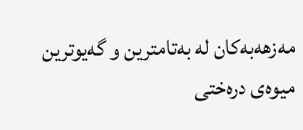مەزهەبەکان لە بەتامترین و گەیوترین میوەی درەختی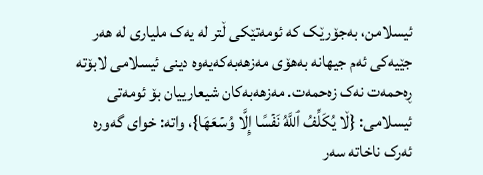ئیسلامن، بەجۆرێک کە ئومەتێكی ڵتر لە یەک ملیاری لە هەر جێیەکی ئەم جیهانە بەهۆی مەزهەبەکەیەوە دینی ئیسلامی لابۆتە ڕەحمەت نەک زەحمەت. مەزهەبەکان شیعارییان بۆ ئومەتی ئیسلامی: {ڵا یُكَلِّفُ ٱللَّهُ نَفۡسًا إِلَّا وُسۡعَهَا}، واتە: خوای گه‌وره‌ ئه‌رک ناخاته‌ سه‌ر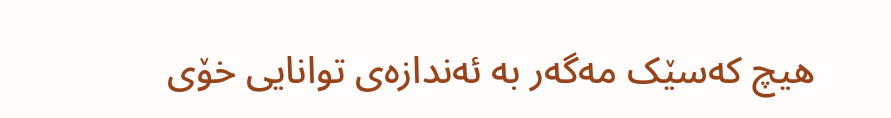هیچ که‌سێک مه‌گه‌ر به‌ ئەندازەی توانایی خۆی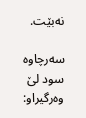نه‌بێت.

سەرچاوە سود لێ وەرگیراو: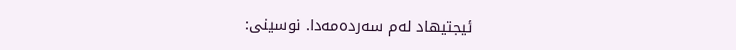ئیجتیهاد لەم سەردەمەدا. نوسینی: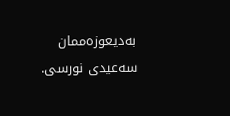بەدیعوزەممان سەعیدی نورسی.